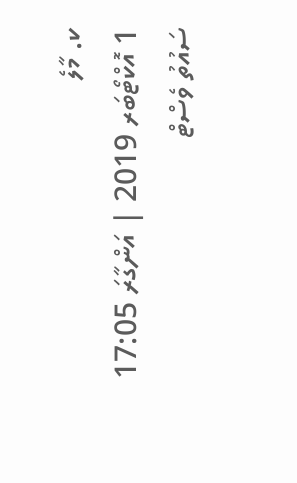ކ. މާލެ
1 އޮކްޓޯބަރ 2019 | އަންގާރަ 17:05
ސައުތު ވެސްޓް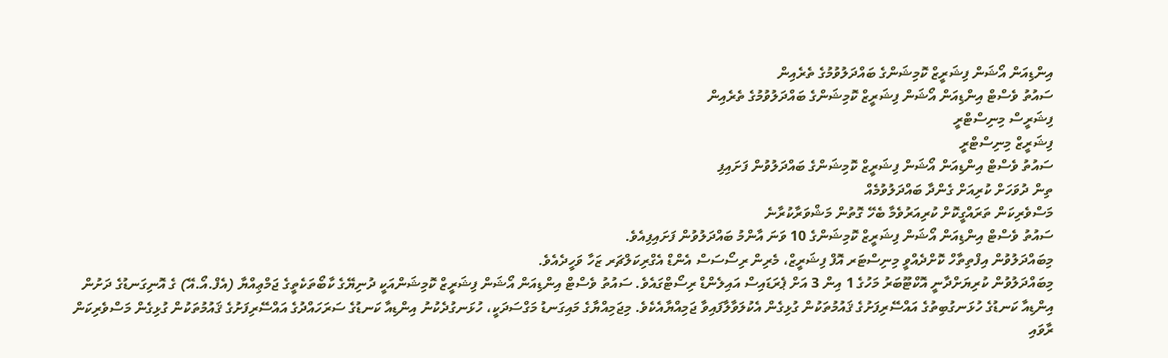އިންޑިއަން އޯޝަން ފިޝަރީޒް ކޮމިޝަންގެ ބައްދަލުވުމުގެ ތެރެއިން
ސައުތު ވެސްޓް އިންޑިއަން އޯޝަން ފިޝަރީޒް ކޮމިޝަންގެ ބައްދަލުވުމުގެ ތެރެއިން
ފިޝަރީސް މިނިސްޓްރީ
ފިޝަރީޒް މިނިސްޓްރީ
ސައުތު ވެސްޓް އިންޑިއަން އޯޝަން ފިޝަރީޒް ކޮމިޝަންގެ ބައްދަލުވުން ފަށައިފި
ތިން ދުވަހަށް ކުރިއަށް ގެންދާ ބައްދަލުވުމެއް
މަސްވެރިކަން ތަރައްގީކޮށް ކުރިއަރުވެމާ ބެހޭ ގޮތުން މަޝްވަރާކުރާނެ
ސައުތު ވެސްޓް އިންޑިއަން އޯޝަން ފިޝަރީޒް ކޮމިޝަންގެ 10 ވަނަ އާންމު ބައްދަލުވުން ފަށައިފިއެވެ.
މިބައްދަލުވުން އިފްތިތާހް ކޮށްދެއްވީ މިނިސްޓަރ އޮފް ފިޝަރީޒް، މެރިން ރިސޯސަސް އެންޑް އެގްރިކަލްޗަރ ޒަހާ ވަހީދެއެވެ.
މިބައްދަލުވުން ކުރިޔަށްދާނީ އޮކްޓޫބަރު މަހުގެ 1 އިން 3 އަށް ޕެރަޑައިސް އައިލެންޑް ރިސޯޓްގައެވެ. ސައުތު ވެސްޓް އިންޑިއަން އޯޝަން ފިޝަރީޒް ކޮމިޝަންއަކީ ދުނިޔޭގެ ކާބޯތަކެތީގެ ޖަމްޢިއްޔާ (އެފް.އޯ.އޭ) ގެ އޮނިގަނޑުގެ ދަށުން އިންޑިއާ ކަނޑުގެ ހުޅަނގުބިތުގެ އައްސޭރިފަށުގެ ޤައުމުތަކުން ގުޅިގެން އެކުލަވާލާފައިވާ ޖަމިއްޔާއެކެވެ. މިޖަމިއްޔާގެ މައިގަނޑު މަގްސަދަކީ، ހުޅަނގުދެކުނު އިންޑިއާ ކަނޑުގެ ސަރަހައްދުގެ އައްސޭރިފަށުގެ ޤައުމުތަކުން ގުޅިގެން މަސްވެރިކަން ރާވައި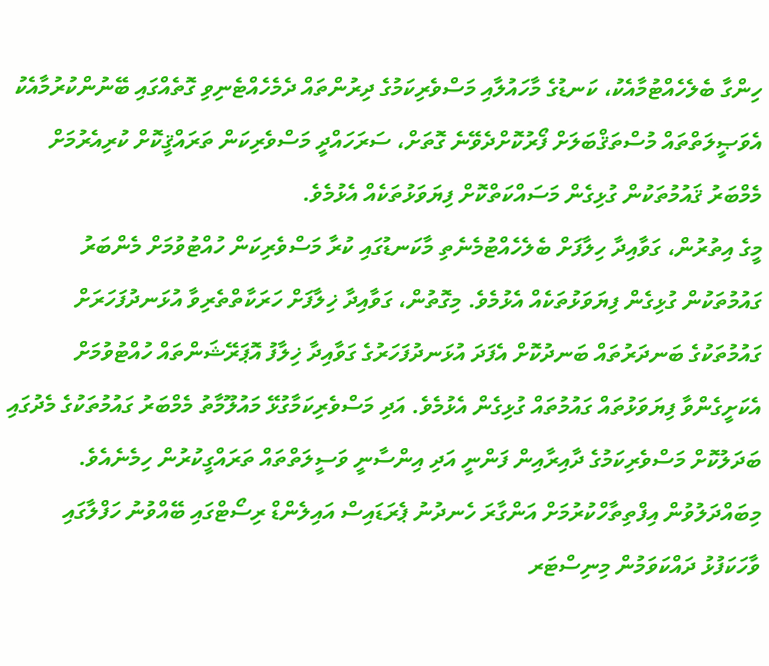ހިންގާ ބެލެހެއްޓުމާއެކު، ކަނޑުގެ މާހައުލާއި މަސްވެރިކަމުގެ ދިރުންތައް ދެމެހެއްޓެނިވި ގޮތެއްގައި ބޭނުންކުރުމާއެކު އެވަޞީލަތްތައް މުސްތަޤްބަލަށް ފޯރުކޮށްދެވޭނެ ގޮތަށް، ސަރަހައްދީ މަސްވެރިކަން ތަރައްޤީކޮށް ކުރިއެރުމަށް މެމްބަރު ޤައުމުތަކުން ގުޅިގެން މަސައްކަތްކޮށް ފިޔަވަޅުތަކެއް އެޅުމެވެ.
މީގެ އިތުރުން، ގަވާއިދާ ހިލާފަށް ބެލެހެއްޓުމެނެތި މާކަނޑުގައި ކުރާ މަސްވެރިކަން ހުއްޓުވުމަށް މެންބަރު ގައުމުތަކުން ގުޅިގެން ފިޔަވަޅުތަކެއް އެޅުމެވެ. މިގޮތުން، ގަވާއިދާ ޚިލާފަށް ހަރަކާތްތެރިވާ އުޅަނދުފަހަރަށް ގައުމުތަކުގެ ބަނދަރުތައް ބަނދުކޮށް އެފަދަ އުޅަނދުފަހަރުގެ ގަވާއިދާ ޚިލާފު އޮޕަރޭޝަންތައް ހުއްޓުވުމަށް އެކަށީގެންވާ ފިޔަވަޅުތައް ގައުމުތައް ގުޅިގެން އެޅުމެވެ. އަދި މަސްވެރިކަމާގުޅޭ މައުލޫމާތު މެމްބަރު ގައުމުތަކުގެ މެދުގައި ބަދަލުކޮށް މަސްވެރިކަމުގެ ދާއިރާއިން ފަންނީ އަދި އިންސާނީ ވަސީލަތްތައް ތަރައްގީކުރުން ހިމެނެއެވެ.
މިބައްދަލުވުން އިފްތިތާހްކުރުމަށް އަންގާރަ ހެނދުނު ޕެރަޑައިސް އައިލެންޑް ރިސޯޓްގައި ބޭއްވުނު ހަފްލާގައި ވާހަކަފުޅު ދައްކަވަމުން މިނިސްޓަރ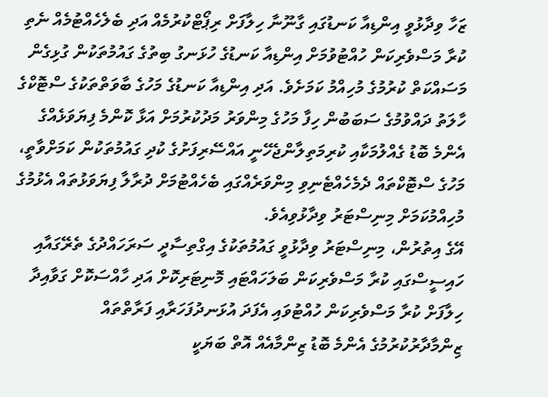ޒަހާ ވިދާޅުވީ އިންޑިއާ ކަނޑުގައި ގާނޫނާ ހިލާފަށް ރިޕޯޓްކުރުމެއް އަދި ބެލެހެއްޓުމެއް ނެތި ކުރާ މަސްވެރިކަން ހުއްޓުވުމަށް އިންޑިއާ ކަނޑުގެ ހުޅަނގު ބިތުގެ ގައުމުތަކުން ގުޅިގެން މަސައްކަތް ކުރުމުގެ މުހިއްމު ކަމަށެވެ. އަދި އިންޑިއާ ކަނޑުގެ މަހުގެ ބާވަތްތަކުގެ ސްޓޮކްގެ ހާލަތު ދައްވުމުގެ ސަބަބުން ހިފާ މަހުގެ މިންވަރު މަދުކުރުމަށް އަޅާ ކޮންމެ ފިޔަވަޅެއްގެ އެންމެ ބޮޑު ގެއްލުމަކާއި ކުރިމަތިލާންޖެހޭނީ އައްސޭރިފަށުގެ ކުދި ގައުމުތަކުން ކަމަށްވާތީ، މަހުގެ ސްޓޮކްތައް ދެމެހެއްޓެނިވި މިންވަރެއްގައި ބެހެއްޓުމަށް ދުރާލާ ފިޔަވަޅުތައް އެޅުމުގެ މުހިއްމުކަމަށް މިނިސްޓަރު ވިދާޅުވިއެވެ.
އޭގެ އިތުރުން، މިނިސްޓަރު ވިދާޅުވީ ގައުމުތަކުގެ އިގްތިސާދީ ސަރަހައްދުގެ ތެރޭގައާއި ހައިސީސްގައި ކުރާ މަސްވެރިކަން ބަލަހައްޓައި މޮނިޓަރިކޮށް އަދި ހާއްސަކޮށް ގަވާއިދާ ހިލާފަށް ކުރާ މަސްވެރިކަން ހުއްޓުވައި އެފަދަ އުޅަނދުފަހަރާއި ފަރާތްތައް ޒިންމާދާރުކުރުމުގެ އެންމެ ބޮޑު ޒިންމާއެއް އޮތް ބަޔަކީ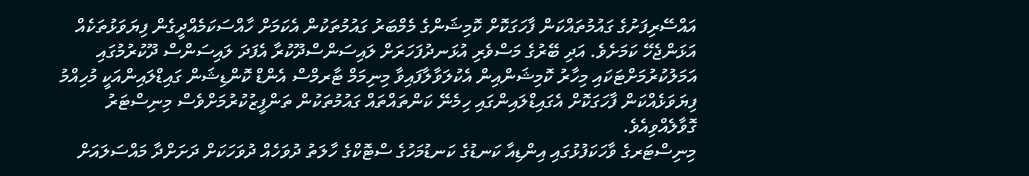އައްސޭރިފަށުގެ ގައުމުތައްކަން ފާހަގަކޮށް ކޮމިޝަންގެ މެމްބަރު ގައުމުތަކުން އެކަމަށް ހާއްސަކަމެއްދީގެން ފިޔަވަޅުތަކެއް އަޅަންޖެހޭ ކަމަށެވެ. އަދި ބޭރުގެ މަސްވެރި އުޅަނދުފަހަރަށް ލައިސަންސްދޫކުރާ އެފަދަ ލައިސަންސް ދޫކުރުމުގައި އަމަލުކުރުމަށްޓަކައި މިހާރު ކޮމިޝަންއިން އެކުލަވާލާފައިވާ މިނިމަމް ޓާރމްސް އެންޑް ކޮންޑިޝަން ގައިޑްލައިންއަކީ މުހިއްމު ފިޔަވަޅެއްކަން ފާހަގަކޮށް އެގައިޑްލައިންގައި ހިމެނޭ ކަންތައްތައް ގައުމުތަކުން ތަންފީޒުކުރުމަށްވެސް މިނިސްޓަރު ގޮވާލެއްވިއެވެ.
މިނިސްޓަރގެ ވާހަކަފުޅުގައި އިންޑިއާ ކަނޑުގެ ކަނޑުމަހުގެ ސްޓޮކްގެ ހާލަތު ދުވަހެއް ދުވަހަކަށް ދަށަށްދާ މައްސަލައަށް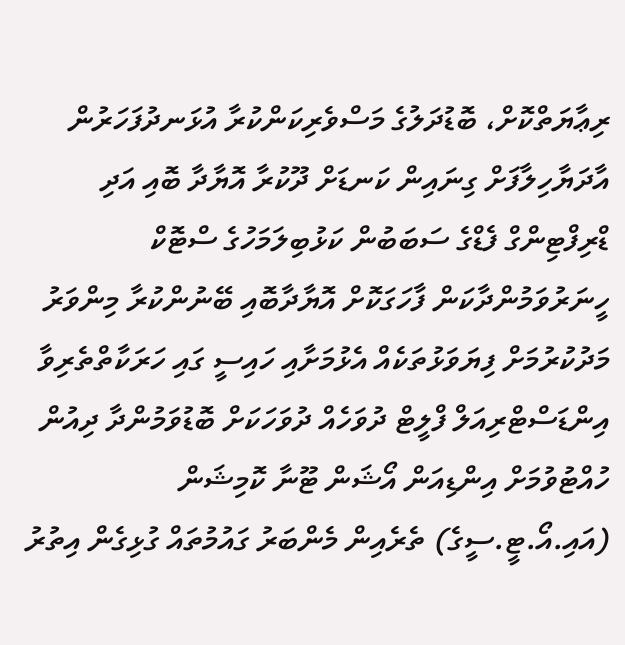ރިޢާޔަތްކޮށް، ބޮޑުދަލުގެ މަސްވެރިކަންކުރާ އުޅަނދުފަހަރުން އާދަޔާހިލާފަށް ގިނައިން ކަނޑަށް ދޫކުރާ އޮޔާދާ ބޮއި އަދި ޑްރިފްޓިންގް ފެޑްގެ ސަބަބުން ކަޅުބިލަމަހުގެ ސްޓޮކް ހީނަރުވަމުންދާކަން ފާހަގަކޮށް އޮޔާދާބޮއި ބޭނުންކުރާ މިންވަރު މަދުކުރުމަށް ފިޔަވަޅުތަކެއް އެޅުމަށާއި ހައިސީ ގައި ހަރަކާތްތެރިވާ އިންޑަސްޓްރިއަލް ފްލީޓް ދުވަހެއް ދުވަހަކަށް ބޮޑުވަމުންދާ ދިއުން ހުއްޓުވުމަށް އިންޑިއަން އޯޝަން ޓޫނާ ކޮމިޝަން (އައި.އޯ.ޓީ.ސީގެ) ތެރެއިން މެންބަރު ގައުމުތައް ގުޅިގެން އިތުރު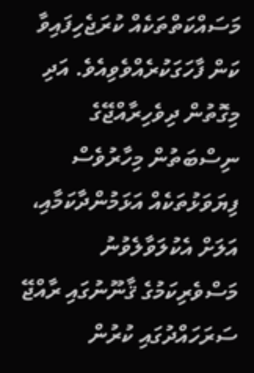މަސައްކަތްތަކެއް ކުރަޖެހިފައިވާ ކަން ފާހަގަކުރެއްވެވިއެވެ. އަދި މިގޮތުން ދިވެހިރާއްޖޭގެ ނިސްބަތުން މިހާރުވެސް ފިޔަވަޅުތަކެއް އަޅަމުންދާކަމާއި، އަލަށް އެކުލަވާލެވުނު މަސްވެރިކަމުގެ ޤާނޫނުގައި ރާއްޖޭ ސަރަހައްދުގައި ކުރުން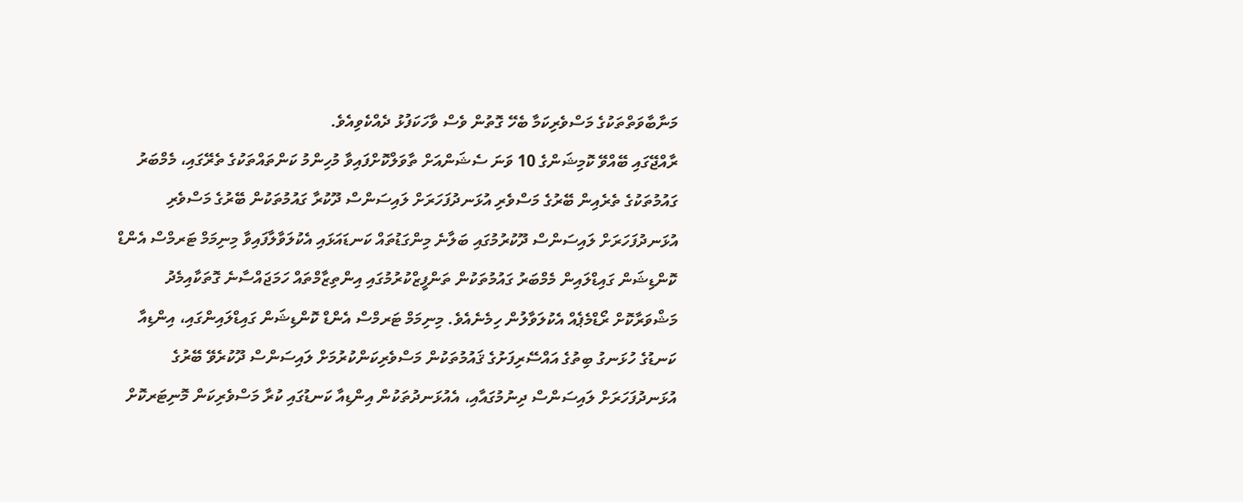މަނާބާވަތްތަކުގެ މަސްވެރިކަމާ ބެހޭ ގޮތުން ވެސް ވާހަކަފުޅު ދެއްކެވިއެވެ.
ރާއްޖޭގައި ބޭއްވޭ ކޮމިޝަންގެ 10 ވަނަ ސެޝަންއަށް ތާވަލްކޮށްފައިވާ މުހިންމު ކަންތައްތަކުގެ ތެރޭގައި، މެމްބަރު ގައުމުތަކުގެ ތެރެއިން ބޭރުގެ މަސްވެރި އުޅަނދުފަހަރަށް ލައިސަންސް ދޫކުރާ ގައުމުތަކުން ބޭރުގެ މަސްވެރި އުޅަނދުފަހަރަށް ލައިސަންސް ދޫކުރުމުގައި ބަލާނެ މިންގަޑުތައް ކަނޑައަޅައި އެކުލަވާލާފައިވާ މިނިމަމް ޓަރމްސް އެންޑް ކޮންޑިޝަން ގައިޑްލައިން މެމްބަރު ގައުމުތަކުން ތަންފީޒްކުރުމުގައި އިންތިޒާމްތައް ހަމަޖައްސާނެ ގޮތަކާއިމެދު މަޝްވަރާކޮށް ރޯޑްމެޕެއް އެކުލަވާލުން ހިމެނެއެވެ. މިނިމަމް ޓަރމްސް އެންޑް ކޮންޑިޝަން ގައިޑްލައިންގައި، އިންޑިއާ ކަނޑުގެ ހުޅަނގު ބިތުގެ އައްސޭރިފަށުގެ ޤައުމުތަކުން މަސްވެރިކަންކުރުމަށް ލައިސަންސް ދޫކުރެވޭ ބޭރުގެ އުޅަނދުފަހަރަށް ލައިސަންސް ދިނުމުގައާއި، އެއުޅަނދުތަކުން އިންޑިއާ ކަނޑުގައި ކުރާ މަސްވެރިކަން މޮނިޓަރކޮށް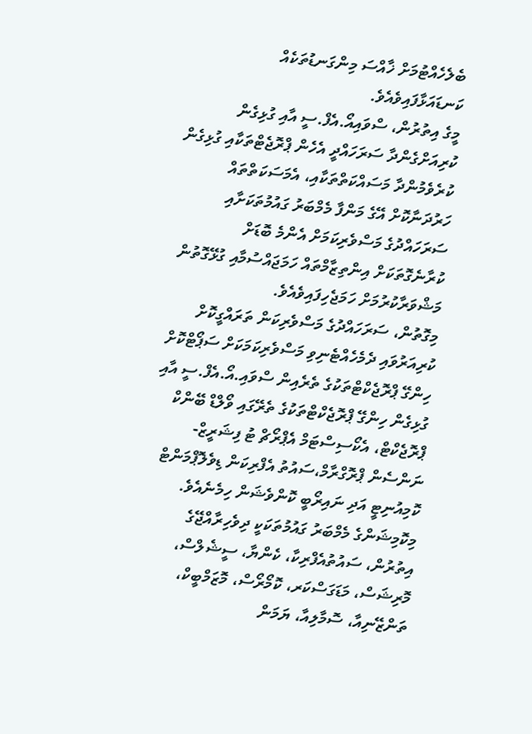ބެލެހެއްޓުމަށް ޚާއްސަ މިންގަނޑުތަކެއް ކަނޑައަޅާފައިވެއެވެ.
މީގެ އިތުރުން، ސްވައިއޯ.އެފް.ސީ އާއި ގުޅިގެން ކުރިއަށްގެންދާ ސަރަހައްދީ އެހެން ޕްރޮޖެޓްތަކާއި ގުޅިގެން ކުރެވެމުންދާ މަސައްކަތްތަކާއި، އެމަސަކަތްތައް ހަރުދަނާކޮށް އޭގެ މަންފާ މެމްބަރު ގައުމުތަކަށާއި ސަރަހައްދުގެ މަސްވެރިކަމަށް އެންމެ ބޮޑަށް ކުރާނެގޮތަކަށް އިންތިޒާމްތައް ހަމަޖައްސުމާއި ގުޅޭގޮތުން މަޝްވަރާކުރުމަށް ހަމަޖެހިފައިވެއެވެ.
މިގޮތުން، ސަރަހައްދުގެ މަސްވެރިކަން ތަރައްގީކޮށް ކުރިއަރުވައި ދެމެހެއްޓެނިވި މަސްވެރިކަމަކަށް ސަޕޯޓްކޮށް ހިންގޭ ޕްރޮޖެކްޓްތަކުގެ ތެރެއިން ސްވައި.އޯ.އެފް.ސީ އާއި ގުޅިގެން ހިންގޭ ޕްރޮޖެކްޓްތަކުގެ ތެރޭގައި ވޯލްޑް ބޭންކް ޕްރޮޖެކްޓް، އެކޯސިސްޓަމް އެޕްރޯޗް ޓު ފިޝަރީޒް- ނަންސެން ޕްރޮގްރާމް،ސައުތު އެފްރިކަން ޑިވެލޮޕްމަންޓް ކޮމިއުނިޓީ އަދި ނައިރޯބީ ކޮންވެޝަން ހިމެނެއެވެ.
މިކޮމިޝަންގެ މެމްބަރު ގައުމުތަކަކީ ދިވެހިރާއްޖޭގެ އިތުރުން، ސައުތުއެފްރިކާ، ކެންޔާ، ސީޝެލްސް، މޮރިޝަސް، މަޑަގަސްކަރ، ކޮމޯރޯސް، މޮޒަމްބީކް، ތަންޒޭނިއާ، ސޮމާލިއާ، ޔަމަން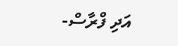އަދި ފްރާސް-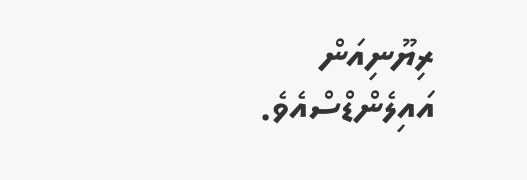ރިޔޫނިއަން އައިލެންޑްސްއެވެ.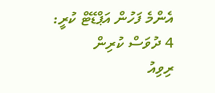އެންމެ ފަހުން އަޕްޑޭޓް ކުރީ: 4 ދުވަސް ކުރިން
ރިވިއު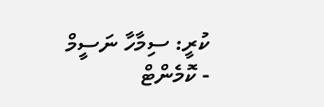ކުރީ: ސިމާހާ ނަސީމް
- ކޮމެންޓް